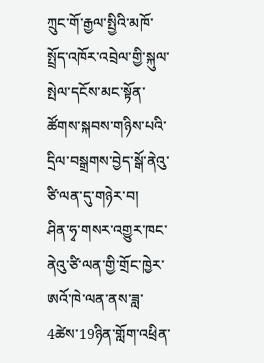ཀྲུང་གོ་རྒྱལ་སྤྱིའི་མཁོ་སྤྲོད་འཁོར་འབྲེལ་གྱི་སྐུལ་སྤེལ་དངོས་མང་སྟོན་ཚོགས་སྐབས་གཉིས་པའི་དྲིལ་བསྒྲགས་བྱེད་སྒོ་ནེའུ་ཙི་ལན་དུ་གཉེར་བ།
ཤིན་ཧྭ་གསར་འགྱུར་ཁང་ནེའུ་ཙི་ལན་གྱི་གྲོང་ཁྱེར་ཨའོ་ཁེ་ལན་ནས་ཟླ་4ཚེས་19ཉིན་གློག་འཕྲིན་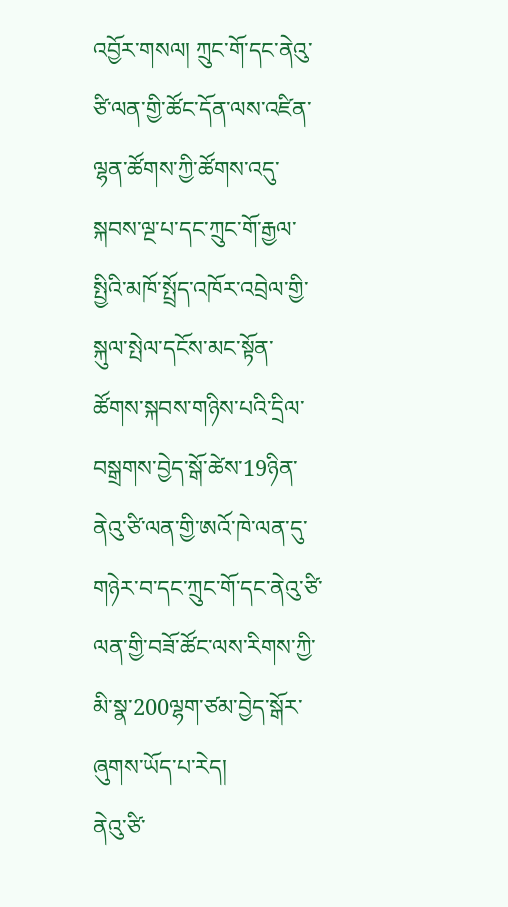འབྱོར་གསལ། ཀྲུང་གོ་དང་ནེའུ་ཙི་ལན་གྱི་ཚོང་དོན་ལས་འཛིན་ལྷན་ཚོགས་ཀྱི་ཚོགས་འདུ་སྐབས་ལྔ་པ་དང་ཀྲུང་གོ་རྒྱལ་སྤྱིའི་མཁོ་སྤྲོད་འཁོར་འབྲེལ་གྱི་སྐུལ་སྤེལ་དངོས་མང་སྟོན་ཚོགས་སྐབས་གཉིས་པའི་དྲིལ་བསྒྲགས་བྱེད་སྒོ་ཚེས་19ཉིན་ནེའུ་ཙི་ལན་གྱི་ཨའོ་ཁེ་ལན་དུ་གཉེར་བ་དང་ཀྲུང་གོ་དང་ནེའུ་ཙི་ལན་གྱི་བཟོ་ཚོང་ལས་རིགས་ཀྱི་མི་སྣ་200ལྷག་ཙམ་བྱེད་སྒོར་ཞུགས་ཡོད་པ་རེད།
ནེའུ་ཙི་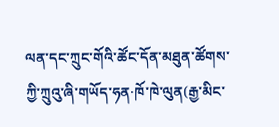ལན་དང་ཀྲུང་གོའི་ཚོང་དོན་མཐུན་ཚོགས་ཀྱི་ཀྲུའུ་ཞི་གཡོད་ཧན·ཁོ་ཁེ་ལུན(རྒྱ་མིང་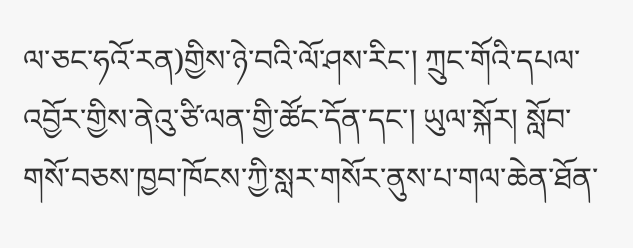ལ་ཅང་ཧའོ་རན)གྱིས་ཉེ་བའི་ལོ་ཤས་རིང་། ཀྲུང་གོའི་དཔལ་འབྱོར་གྱིས་ནེའུ་ཙི་ལན་གྱི་ཚོང་དོན་དང་། ཡུལ་སྐོར། སློབ་གསོ་བཅས་ཁྱབ་ཁོངས་ཀྱི་སླར་གསོར་ནུས་པ་གལ་ཆེན་ཐོན་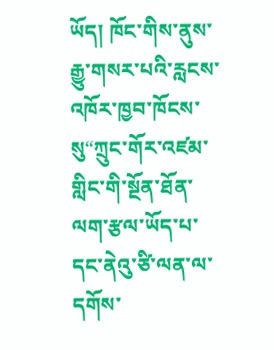ཡོད། ཁོང་གིས་ནུས་རྒྱུ་གསར་པའི་རླངས་འཁོར་ཁྱབ་ཁོངས་སུ“ཀྲུང་གོར་འཛམ་གླིང་གི་སྔོན་ཐོན་ལག་རྩལ་ཡོད་པ་དང་ནེའུ་ཙི་ལན་ལ་དགོས་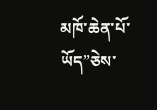མཁོ་ཆེན་པོ་ཡོད”ཅེས་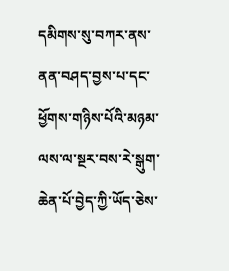དམིགས་སུ་བཀར་ནས་ནན་བཤད་བྱས་པ་དང་ཕྱོགས་གཉིས་པོའི་མཉམ་ལས་ལ་སྔར་བས་རེ་སྒུག་ཆེན་པོ་བྱེད་ཀྱི་ཡོད་ཅེས་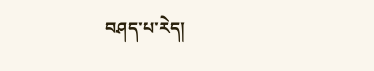བཤད་པ་རེད།